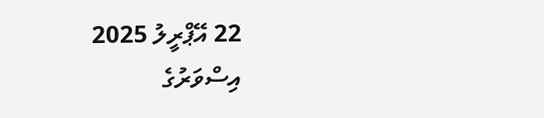22 އޭޕްރީލު 2025
އިސްވަރުގެ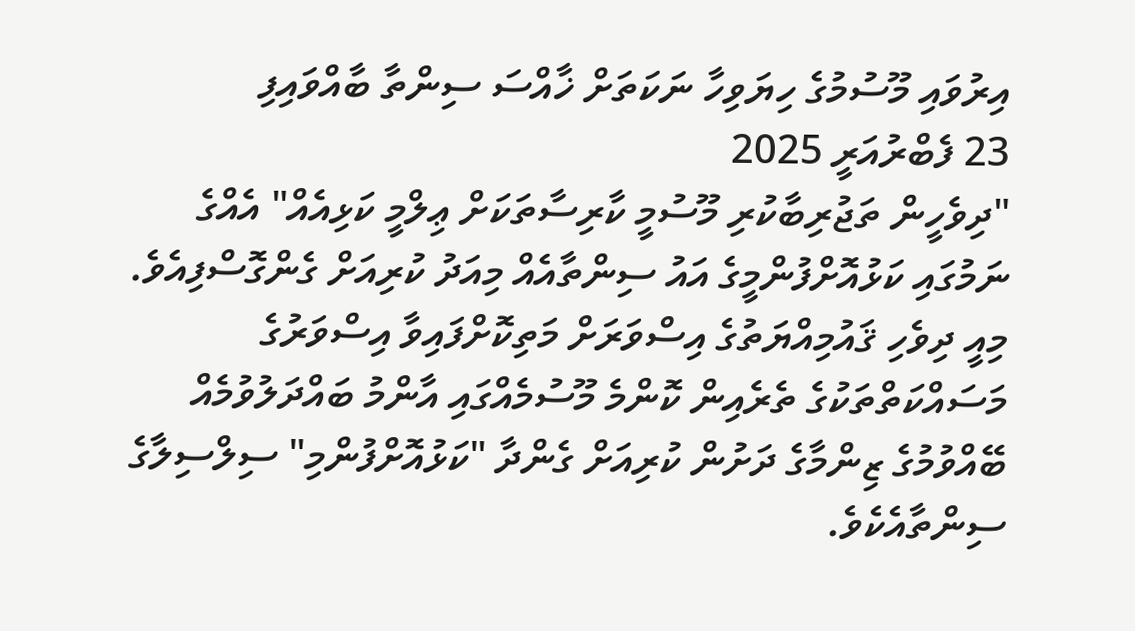އިރުވައި މޫސުމުގެ ހިޔަވިހާ ނަކަތަށް ޚާއްސަ ސިންތާ ބާއްވައިފި
23 ފެބްރުއަރީ 2025
"ދިވެހީން ތަޖުރިބާކުރި މޫސުމީ ކާރިސާތަކަށް ޢިލްމީ ކަޅިއެއް" އެއްގެ ނަމުގައި ކަޅުއޮށްފުންމީގެ އައު ސިންތާއެއް މިއަދު ކުރިއަށް ގެންގޮސްފިއެވެ.
މިއީ ދިވެހި ޤައުމިއްޔަތުގެ އިސްވަރަށް މަތިކޮށްފައިވާ އިސްވަރުގެ މަސައްކަތްތަކުގެ ތެރެއިން ކޮންމެ މޫސުމެއްގައި އާންމު ބައްދަލުވުމެއް ބޭއްވުމުގެ ޒިންމާގެ ދަށުން ކުރިއަށް ގެންދާ "ކަޅުއޮށްފުންމި" ސިލްސިލާގެ ސިންތާއެކެވެ.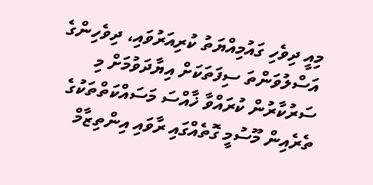މިއީ ދިވެހި ގައުމިއްޔަތު ކުރިއަރުވައި، ދިވެހިންގެ އަސްލުވަންތަ ސިފަތަކަށް އިޔާދަވުމަށް މި ސަރުކާރުން ކުރައްވާ ޚާއްސަ މަސައްކަތްތަކުގެ ތެރެއިން މޫސުމީ ގޮތެއްގައި ރާވައި އިންތިޒާމް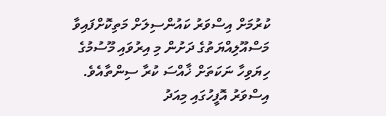ކުރުމަށް އިސްވަރު ކައުންސިލަށް މަތިކޮށްފައިވާ މަސްއޫލިއްޔަތުގެ ދަށުން މި އިރުވައި މޫސުމުގެ ހިޔަވިހާ ނަކަތަށް ޚާއްސަ ކުރާ ސިންތާއެވެ.
އިސްވަރު އޮފީހުގައި މިއަދު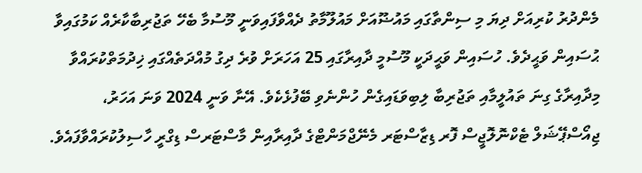މެންދުރު ކުރިއަށް ދިޔަ މި ސިންތާގައި މައުޟޫއަށް މައުލޫމާތު ދެއްވާފައިވަނީ މޫސުމާ ބެހޭ ތަޖުރިބާކާރެއް ކަމުގައިވާ ޙުސައިން ވަޙީދެވެ. ހުސައިން ވަޙީދަކީ މޫސުމީ ދާއިރާގައި 25 އަހަރަށް ވުރެ ދިގު މުއްދަތެއްގައި ޚިދުމަތްކުރައްވާ މިދާއިރާގެ ގިނަ ތައުލީމާއި ތަޖުރިބާ ލިބިވަޑައިގެން ހުންނެވި ބޭފުޅެކެވެ. އޭނާ ވަނީ 2024 ވަނަ އަހަރު، ޖިއޯސްޕޭޝަލް ޓެކްނޮލޮޖީސް ފޮރ ޑިޒާސްޓަރ މެނޭޖްމަންޓްގެ ދާއިރާއިން މާސްޓަރސް ޑިގްރީ ހާސިލުކުރައްވާފައެވެ.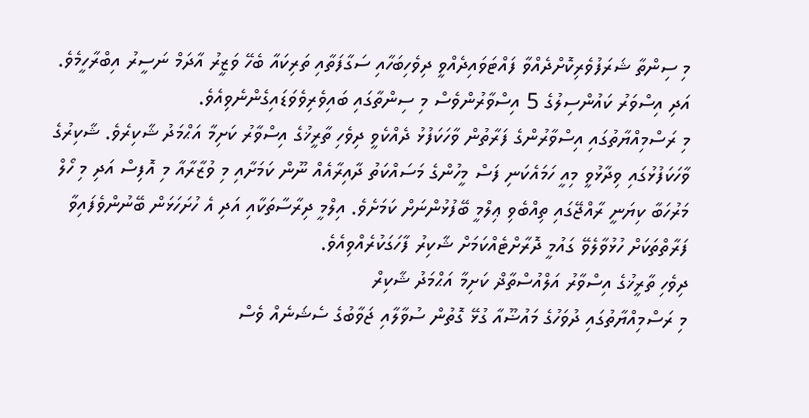މި ސިންތާ ޝަރަފުވެރިކޮށްދެއްވާ ފައްޓަވައިދެއްވީ ދިވެހިބަހާއި ސަގާފަތާއި ތަރިކައާ ބެހޭ ވަޒީރު އާދަމް ނަސީރު އިބްރާހީމެވެ. އަދި އިސްވަރު ކައުންސިލުގެ 5 އިސްވާރުންވެސް މި ސިންތާގައި ބައިވެރިވެވަޑައިގެންނެވިއެވެ.
މި ރަސްމިއްޔާތުގައި އިސްވާރުންގެ ފަރާތުން ވާހަކަފުޅު ދެއްކެވީ ދިވެހި ތާރީޚުގެ އިސްވާރު ކަށިމާ އަޙްމަދު ޝާކިރެވެ. ޝާކިރުގެ ވާހަކަފުޅުގައި ވިދާޅުވީ މިއީ ހަމައެކަނި ފަސް މީހުންގެ މަސައްކަތު ދާއިރާއެއް ނޫން ކަމަށާއި މި ވުޒާރާއާ މި އޮފިސް އަދި މި ހޯލް މަރުހަބާ ކިޔަނީ ރާއްޖޭގައި ތިއްބެވި ޢިލްމީ ބޭފުޅުންނަށް ކަމަށެވެ. އިލްމީ ދިރާސާތަކާއި އަދި އެ ހުށަހަޅަން ބޭނުންވެފައިވާ ފަރާތްތަކަށް ހުޅުވާލެވޭ ގައުމީ ދޮރާށްޓެއްކަމަށް ޝާކިރު ފާހަގަކުރެއްވިއެވެ.
ދިވެހި ތާރީޚުގެ އިސްވާރު އަލްއުސްތާޛް ކަށިމާ އަޙްމަދު ޝާކިރް
މި ރަސްމިއްޔާތުގައި ދުވަހުގެ މައުޟޫއާ ގުޅޭ ގޮތުން ސުވާލާއި ޖަވާބުގެ ސެޝަނެއް ވެސް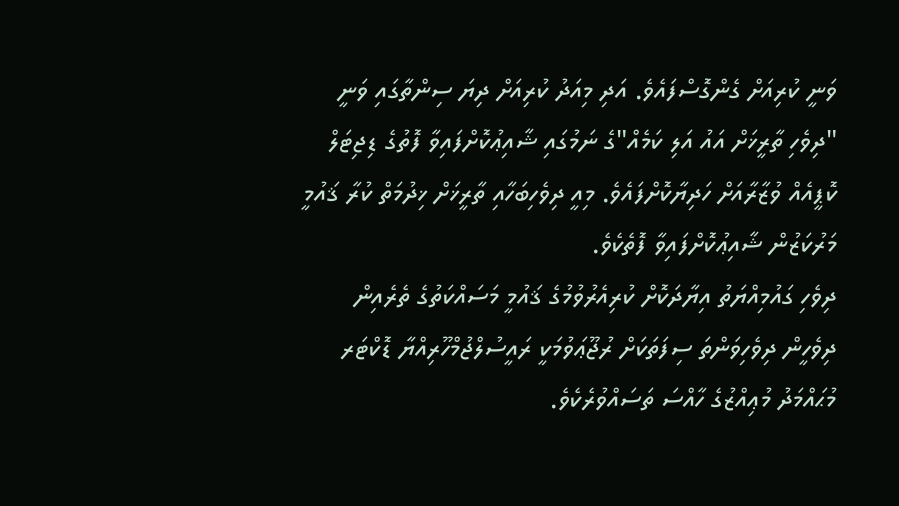ވަނީ ކުރިއަށް ގެންގޮސްފައެވެ. އަދި މިއަދު ކުރިއަށް ދިޔަ ސިންތާގައި ވަނީ "ދިވެހި ތާރީޚަށް އައު އަލި ކަމެއް"ގެ ނަމުގައި ޝާއިޢުކޮށްފައިވާ ފޮތުގެ ޑިޖިޓަލް ކޮޕީއެއް ވުޒާރާއަށް ހަދިޔާކޮށްފައެވެ. މިއީ ދިވެހިބަހާއި ތާރީޚަށް ޚިދުމަތް ކުރާ ޤައުމީ މަރުކަޒުން ޝާއިޢުކޮށްފައިވާ ފޮތެކެވެ.
ދިވެހި ގައުމިއްޔަތު އިޔާދަކޮށް ކުރިއެރުވުމުގެ ޤައުމީ މަސައްކަތުގެ ތެރެއިން ދިވެހީން ދިވެހިވަންތަ ސިފަތަކަށް ރުޖޫޢަވުމަކީ ރައީސުލްޖުމްހޫރިއްޔާ ޑޮކްޓަރ މުޙައްމަދު މުޢިއްޒުގެ ހާއްސަ ތަސައްވުރެކެވެ.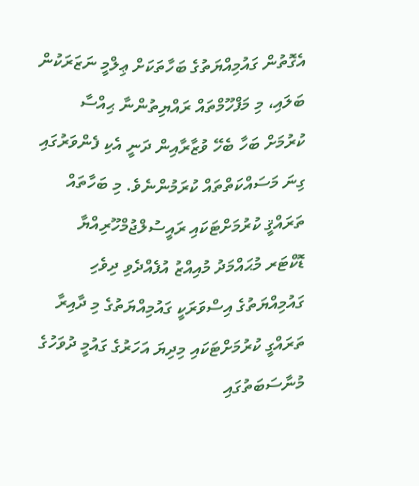އެގޮތުން ގައުމިއްޔަތުގެ ބަހާތަކަށް ޢިލްމީ ނަޒަރަކުން ބަލައި، މި މަފްހޫމްތައް ރައްޔިތުންނާ ޙިއްސާ ކުރުމަށް ބަހާ ބެހޭ ވުޒާރާއިން ދަނީ އެކި ފެންވަރުގައި ގިނަ މަސައްކަތްތައް ކުރަމުންނެވެ. މި ބަހާތައް ތަރައްޤީ ކުރުމަށްޓަކައި ރައީސުލްޖުމްހޫރިއްޔާ ޑޮކްޓަރ މުޙައްމަދު މުއިއްޒު އުފެއްދެވި ދިވެހި ގައުމިއްޔަތުގެ އިސްވަރަކީ ގައުމިއްޔަތުގެ މި ދާއިރާ ތަރައްގީ ކުރުމަށްޓަކައި މިދިޔަ އަހަރުގެ ގައުމީ ދުވަހުގެ މުނާސަބަތުގައި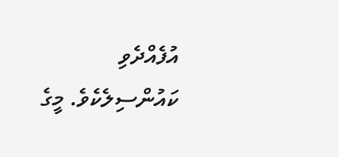އުފެއްދެވި ކައުންސިލެކެވެ. މީގެ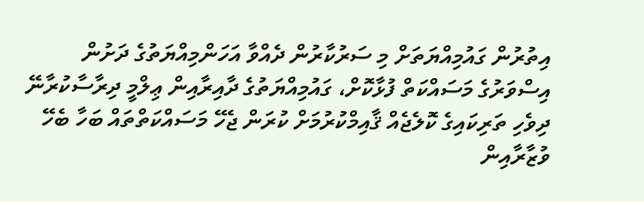އިތުރުން ގައުމިއްޔަތަށް މި ސަރުކާރުން ދެއްވާ އަހަންމިއްޔަތުގެ ދަށުން އިސްވަރުގެ މަސައްކަތް ފުޅާކޮށް، ގައުމިއްޔަތުގެ ދާއިރާއިން ޢިލްމީ ދިރާސާކުރާނޭ ދިވެހި ތަރިކައިގެ ކޮލެޖެއް ޤާއިމްކުރުމަށް ކުރަން ޖެހޭ މަސައްކަތްތައް ބަހާ ބެހޭ ވުޒާރާއިން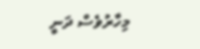މިހާރުވެސް ދަނީ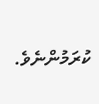ކުރަމުންނެވެ.